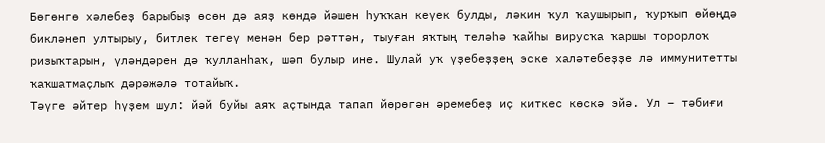Бөгөнгө хәлебеҙ барыбыҙ өсөн дә аяҙ көндә йәшен һуҡҡан кеүек булды, ләкин ҡул ҡаушырып, ҡурҡып өйөңдә бикләнеп ултырыу, битлек тегеү менән бер рәттән, тыуған яҡтың теләһә ҡайһы вирусҡа ҡаршы торорлоҡ ризыҡтарын, үләндәрен дә ҡулланһаҡ, шәп булыр ине. Шулай уҡ үҙебеҙҙең эске халәтебеҙҙе лә иммунитетты ҡаҡшатмаҫлыҡ дәрәжәлә тотайыҡ.
Тәүге әйтер һүҙем шул: йәй буйы аяҡ аҫтында тапап йөрөгән әремебеҙ иҫ киткес көскә эйә. Ул – тәбиғи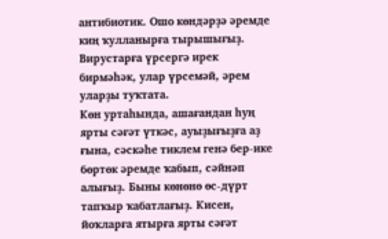антибиотик. Ошо көндәрҙә әремде киң ҡулланырға тырышығыҙ. Вирустарға үрсергә ирек бирмәһәк, улар үрсемәй, әрем уларҙы туҡтата.
Көн уртаһында, ашағандан һуң ярты сәғәт үткәс, ауыҙығыҙға аҙ ғына, сәскәһе тиклем генә бер-ике бөртөк әремде ҡабып, сәйнәп алығыҙ. Быны көнөнө өс-дүрт тапҡыр ҡабатлағыҙ. Кисен, йоҡларға ятырға ярты сәғәт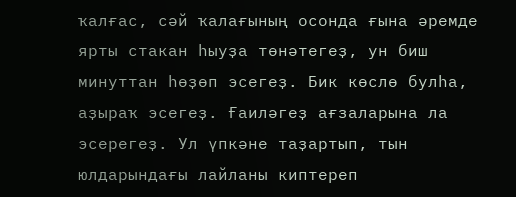ҡалғас, сәй ҡалағының осонда ғына әремде ярты стакан һыуҙа төнәтегеҙ, ун биш минуттан һөҙөп эсегеҙ. Бик көслө булһа, аҙыраҡ эсегеҙ. Ғаиләгеҙ ағзаларына ла эсерегеҙ. Ул үпкәне таҙартып, тын юлдарындағы лайланы киптереп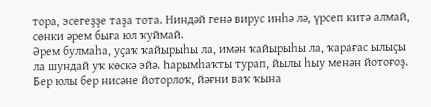тора, эсегеҙҙе таҙа тота. Ниндәй генә вирус инһә лә, үрсеп китә алмай, сөнки әрем быға юл ҡуймай.
Әрем булмаһа, уҫаҡ ҡайырыһы ла, имән ҡайырыһы ла, ҡарағас ылыҫы ла шундай уҡ көскә эйә. Һарымһаҡты турап, йылы һыу менән йотоғоҙ. Бер юлы бер нисәне йоторлоҡ, йәғни ваҡ ҡына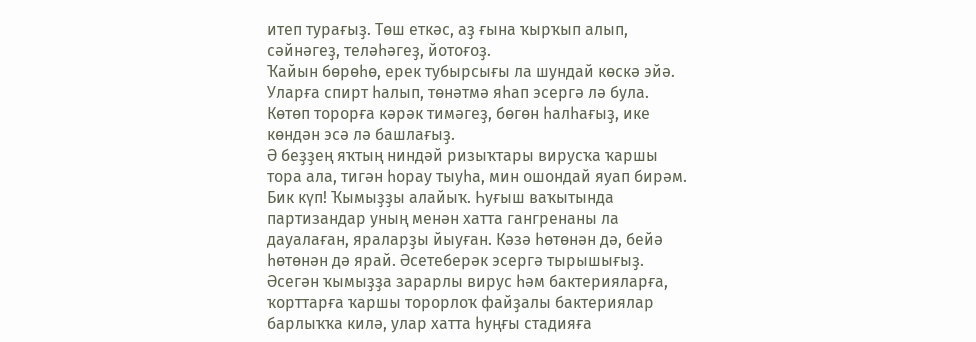итеп турағыҙ. Төш еткәс, аҙ ғына ҡырҡып алып, сәйнәгеҙ, теләһәгеҙ, йотоғоҙ.
Ҡайын бөрөһө, ерек тубырсығы ла шундай көскә эйә. Уларға спирт һалып, төнәтмә яһап эсергә лә була. Көтөп торорға кәрәк тимәгеҙ, бөгөн һалһағыҙ, ике көндән эсә лә башлағыҙ.
Ә беҙҙең яҡтың ниндәй ризыҡтары вирусҡа ҡаршы тора ала, тигән һорау тыуһа, мин ошондай яуап бирәм. Бик күп! Ҡымыҙҙы алайыҡ. Һуғыш ваҡытында партизандар уның менән хатта гангренаны ла дауалаған, яраларҙы йыуған. Кәзә һөтөнән дә, бейә һөтөнән дә ярай. Әсетеберәк эсергә тырышығыҙ. Әсегән ҡымыҙҙа зарарлы вирус һәм бактерияларға, ҡорттарға ҡаршы торорлоҡ файҙалы бактериялар барлыҡҡа килә, улар хатта һуңғы стадияға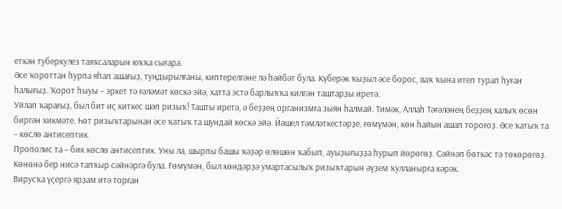еткән туберкулез таяҡсаларын юҡҡа сығара.
Әсе ҡороттан һурпа яһап ашағыҙ, туңдырылғаны, киптерелгәне лә һәйбәт була. Күберәк ҡыҙыл әсе борос, ваҡ ҡына итеп турап һуған һалығыҙ. Ҡорот һыуы – эркет тә ғәләмәт көскә эйә, хатта эстә барлыҡҡа килгән таштарҙы иретә.
Уйлап ҡарағыҙ, был бит иҫ киткес шәп ризыҡ! Ташты иретә, ә беҙҙең организмға зыян һалмай. Тимәк, Аллаһ Тәғәләнең беҙҙең халыҡ өсөн биргән хикмәте. Һөт ризыҡтарынан әсе ҡатыҡ та шундай көскә эйә. Йәшел тәмләткестәрҙе, ғөмүмән, көн һайын ашап тороғоҙ. Әсе ҡатыҡ та – көслө антисептик.
Прополис та – бик көслө антисептик. Уны ла, шырпы башы ҡәҙәр өлөшөн ҡабып, ауыҙығыҙҙа һурып йөрөгөҙ. Сәйнәп бөткәс тә төкөрөгөҙ. Көнөнә бер нисә тапҡыр сәйнәргә була. Ғөмүмән, был көндәрҙә умартасылыҡ ризыҡтарын әүҙем ҡулланырға кәрәк.
Вирусҡа үҫергә ярҙам итә торған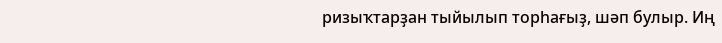ризыҡтарҙан тыйылып торһағыҙ, шәп булыр. Иң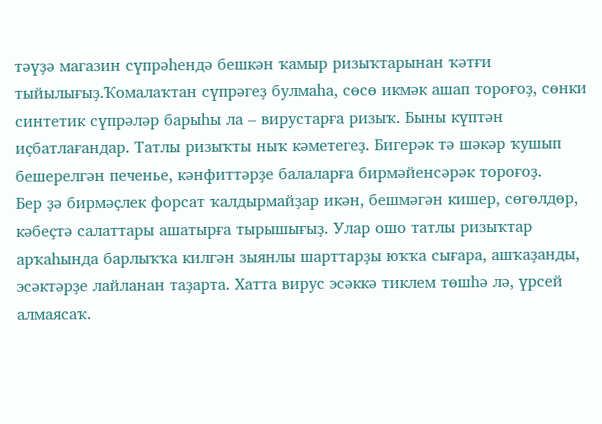тәүҙә магазин сүпрәһендә бешкән ҡамыр ризыҡтарынан ҡәтғи тыйылығыҙ.Ҡомалаҡтан сүпрәгеҙ булмаһа, сөсө икмәк ашап тороғоҙ, сөнки синтетик сүпрәләр барыһы ла – вирустарға ризыҡ. Быны күптән иҫбатлағандар. Татлы ризыҡты ныҡ кәметегеҙ. Бигерәк тә шәкәр ҡушып бешерелгән печенье, кәнфиттәрҙе балаларға бирмәйенсәрәк тороғоҙ.
Бер ҙә бирмәҫлек форсат ҡалдырмайҙар икән, бешмәгән кишер, сөгөлдөр, кәбеҫтә салаттары ашатырға тырышығыҙ. Улар ошо татлы ризыҡтар арҡаһында барлыҡҡа килгән зыянлы шарттарҙы юҡҡа сығара, ашҡаҙанды, эсәктәрҙе лайланан таҙарта. Хатта вирус эсәккә тиклем төшһә лә, үрсей алмаясаҡ.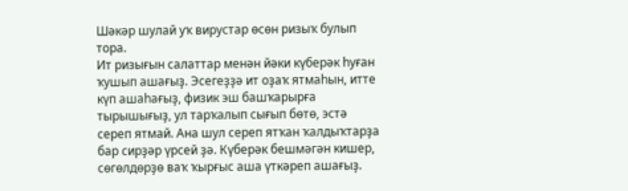Шәкәр шулай уҡ вирустар өсөн ризыҡ булып тора.
Ит ризығын салаттар менән йәки күберәк һуған ҡушып ашағыҙ. Эсегеҙҙә ит оҙаҡ ятмаһын, итте күп ашаһағыҙ, физик эш башҡарырға тырышығыҙ, ул тарҡалып сығып бөтө, эстә сереп ятмай. Ана шул сереп ятҡан ҡалдыҡтарҙа бар сирҙәр үрсей ҙә. Күберәк бешмәгән кишер, сөгөлдөрҙө ваҡ ҡырғыс аша үткәреп ашағыҙ.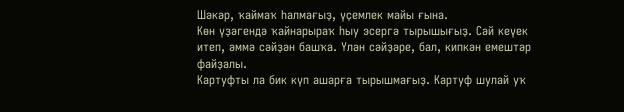Шәкәр, ҡаймаҡ һалмағыҙ, үҫемлек майы ғына.
Көн үҙәгендә ҡайнарыраҡ һыу эсергә тырышығыҙ. Сәй кеүек итеп, әммә сәйҙән башҡа. Үлән сәйҙәре, бал, кипкән емештәр файҙалы.
Картуфты ла бик күп ашарға тырышмағыҙ. Картуф шулай уҡ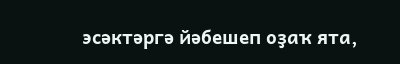эсәктәргә йәбешеп оҙаҡ ята,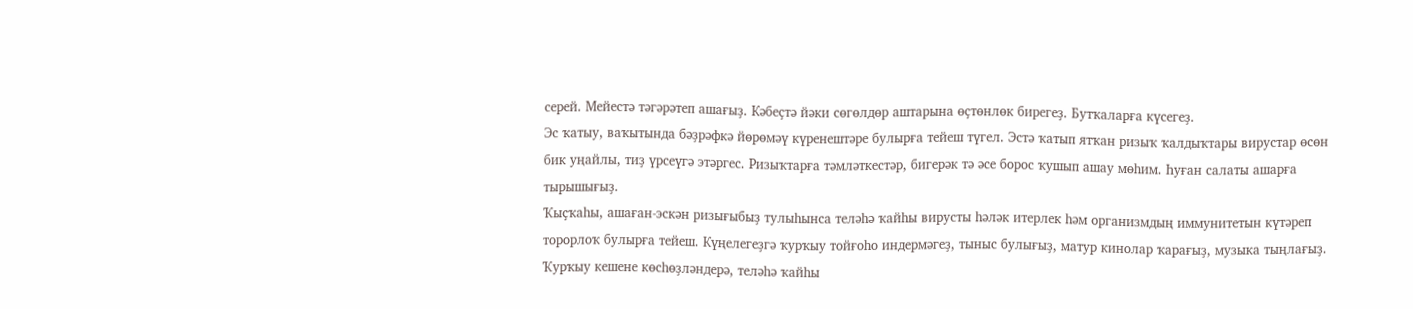серей. Мейестә тәгәрәтеп ашағыҙ. Кәбеҫтә йәки сөгөлдөр аштарына өҫтөнлөк бирегеҙ. Бутҡаларға күсегеҙ.
Эс ҡатыу, ваҡытында бәҙрәфкә йөрөмәү күренештәре булырға тейеш түгел. Эстә ҡатып ятҡан ризыҡ ҡалдыҡтары вирустар өсөн бик уңайлы, тиҙ үрсеүгә этәргес. Ризыҡтарға тәмләткестәр, бигерәк тә әсе борос ҡушып ашау мөһим. Һуған салаты ашарға тырышығыҙ.
Ҡыҫҡаһы, ашаған-эскән ризығыбыҙ тулыһынса теләһә ҡайһы вирусты һәләк итерлек һәм организмдың иммунитетын күтәреп торорлоҡ булырға тейеш. Күңелегеҙгә ҡурҡыу тойғоһо индермәгеҙ, тыныс булығыҙ, матур кинолар ҡарағыҙ, музыка тыңлағыҙ. Ҡурҡыу кешене көсһөҙләндерә, теләһә ҡайһы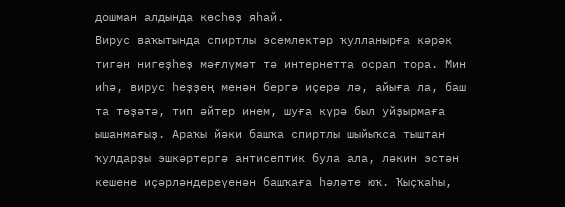дошман алдында көсһөҙ яһай.
Вирус ваҡытында спиртлы эсемлектәр ҡулланырға кәрәк тигән нигеҙһеҙ мәғлүмәт тә интернетта осрап тора. Мин иһә, вирус һеҙҙең менән бергә иҫерә лә, айыға ла, баш та төҙәтә, тип әйтер инем, шуға күрә был уйҙырмаға ышанмағыҙ. Араҡы йәки башҡа спиртлы шыйыҡса тыштан ҡулдарҙы эшкәртергә антисептик була ала, ләкин эстән кешене иҫәрләндереүенән башҡаға һәләте юҡ. Ҡыҫҡаһы,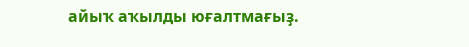айыҡ аҡылды юғалтмағыҙ.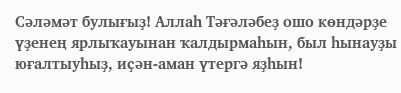Сәләмәт булығыҙ! Аллаһ Тәғәләбеҙ ошо көндәрҙе үҙенең ярлыҡауынан ҡалдырмаһын, был һынауҙы юғалтыуһыҙ, иҫән-аман үтергә яҙһын!